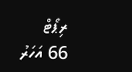ރިޕޯޓް
66 އަހަރު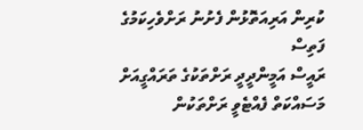ކުރިން އަރިއަތޮޅުން ފެށުނު ރަށްވެހިކަމުގެ ފަތިސް
ރައީސް އަމީންދީދީ ރަށްތަކުގެ ތަރައްގީއަށް މަސައްކަތް ފެއްޓެވީ ރަށްތަކުން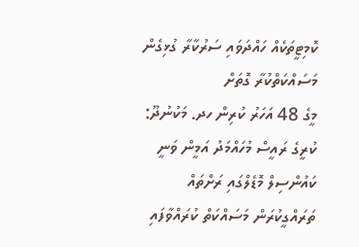ކޮމިޓީތަކެއް ހައްދަވައި ސަރުކާރާ ގުޅިގެން މަސައްކަތްކުރާ ގޮތަށް
މީގެ 48 އަހަރު ކުރިން ހދ. މަކުނުދޫ: ކުރީގެ ރައީސް މުހައްމަދު އަމީން ވަނީ ކައުންސިލް މޮޑެލްގައި ރަށްތައް ތަރައްގީކުރަން މަސައްކަތް ކުރައްވާފައި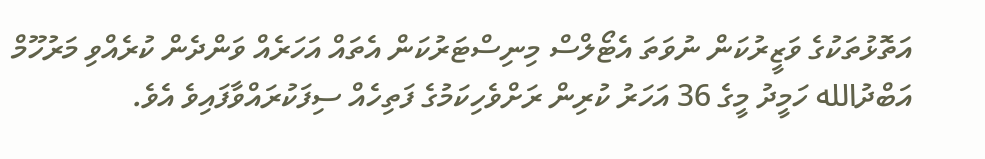އަތޮޅުތަކުގެ ވަޒީރުކަން ނުވަތަ އެޓޯލްސް މިނިސްޓަރުކަން އެތައް އަހަރެއް ވަންދެން ކުރެއްވި މަރުހޫމް އަބްދުالله ހަމީދު މީގެ 36 އަހަރު ކުރިން ރަށްވެހިކަމުގެ ފަތިހެއް ސިފަކުރައްވާފައިވެ އެވެ.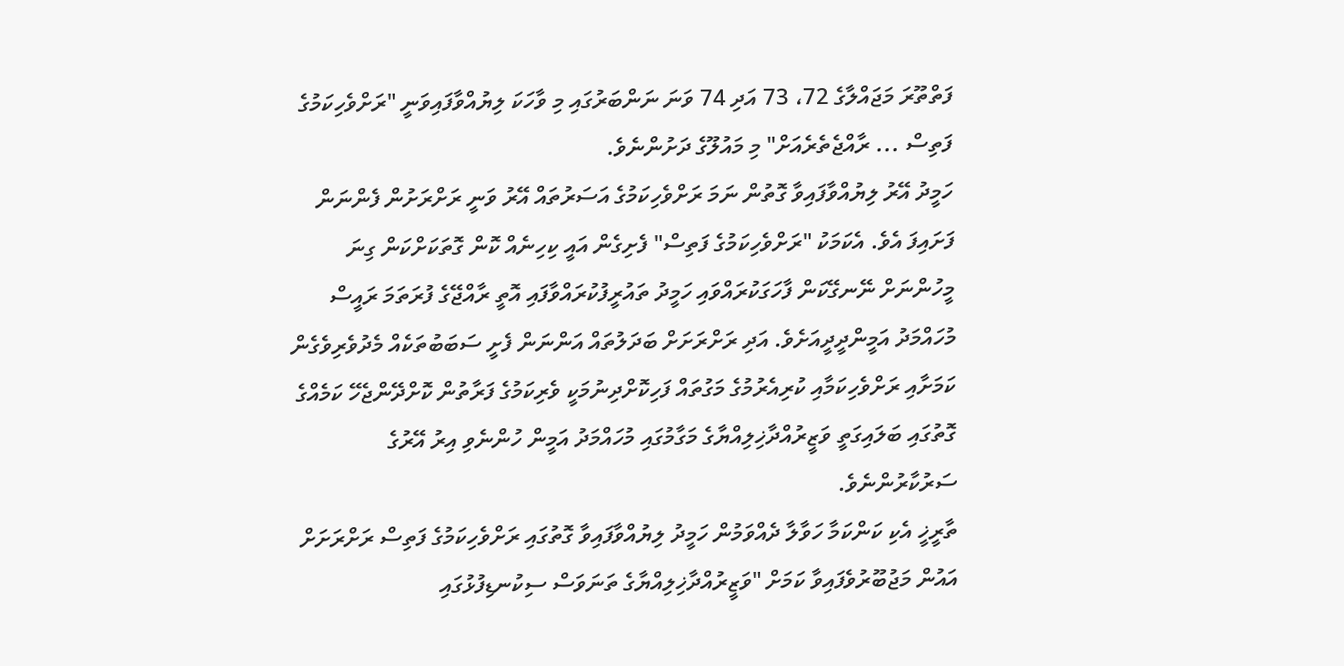ފަތްތޫރަ މަޖައްލާގެ 72، 73 އަދި 74 ވަނަ ނަންބަރުގައި މި ވާހަކަ ލިޔުއްވާފައިވަނީ "ރަށްވެހިކަމުގެ ފަތިސް ... ރާއްޖެތެރެއަށް" މި މައުލޫގެ ދަށުންނެވެ.
ހަމީދު އޭރު ލިޔުއްވާފައިވާ ގޮތުން ނަމަ ރަށްވެހިކަމުގެ އަސަރުތައް އޭރު ވަނީ ރަށްރަށުން ފެންނަން ފަށައިފަ އެވެ. އެކަމަކު "ރަށްވެހިކަމުގެ ފަތިސް" ފެށިގެން އައީ ކިހިނެއް ކޮން ގޮތަކަށްކަން ގިނަ މީހުންނަށް ނޭނގޭކަން ފާހަގަކުރައްވައި ހަމީދު ތައުރީފުކުރައްވާފައި އޮތީ ރާއްޖޭގެ ފުރަތަމަ ރައީސް މުހައްމަދު އަމީންދީދީއަށެވެ. އަދި ރަށްރަށަށް ބަދަލުތައް އަންނަން ފެށީ ސަބަބުތަކެއް މެދުވެރިވެގެން ކަމަށާއި ރަށްވެހިކަމާއި ކުރިއެރުމުގެ މަގުތައް ފަހިކޮށްދިނުމަކީ ވެރިކަމުގެ ފަރާތުން ކޮށްދޭންޖެހޭ ކަމެއްގެ ގޮތުގައި ބަލައިގަތީ ވަޒީރުއްދާޚިލިއްޔާގެ މަގާމުގައި މުހައްމަދު އަމީން ހުންނެވި އިރު އޭރުގެ ސަރުކާރުންނެވެ.
ތާރީޚީ އެކި ކަންކަމާ ހަވާލާ ދެއްވަމުން ހަމީދު ލިޔުއްވާފައިވާ ގޮތުގައި ރަށްވެހިކަމުގެ ފަތިސް ރަށްރަށަށް އައުން މަޖުބޫރުވެފައިވާ ކަމަށް "ވަޒީރުއްދާޚިލިއްޔާގެ ތަނަވަސް ސިކުނޑިފުޅުގައި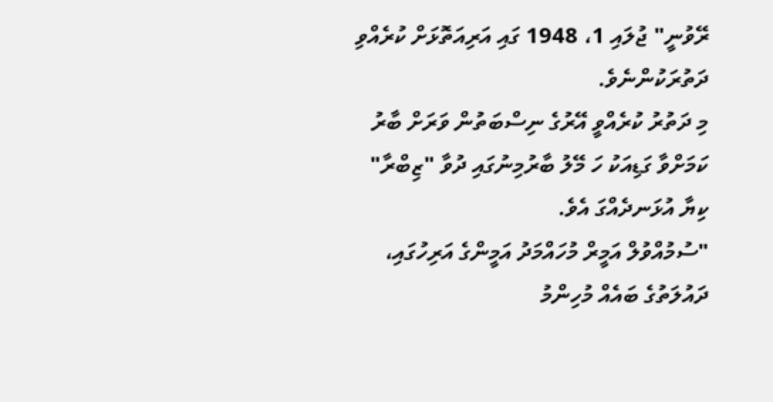ރޭވުނީ" ޖުލައި 1، 1948 ގައި އަރިއަތޮޅަށް ކުރެއްވި ދަތުރަކުންނެވެ.
މި ދަތުރު ކުރެއްވީ އޭރުގެ ނިސްބަތުން ވަރަށް ބާރު ކަމަށްވާ ގަޑިއަކު ހަ މޭލު ބާރުމިނުގައި ދުވާ "ޒިބްރާ" ކިޔާ އުޅަނދެއްގަ އެވެ.
"ސުމުއްވުލް އަމީރް މުހައްމަދު އަމީންގެ އަރިހުގައި، ދައުލަތުގެ ބައެއް މުހިންމު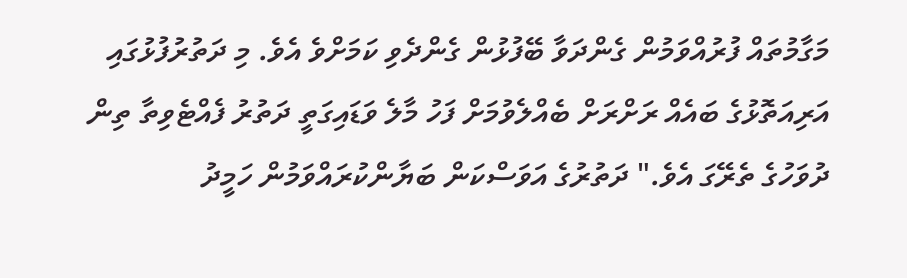މަގާމުތައް ފުރުއްވަމުން ގެންދަވާ ބޭފުޅުން ގެންދެވި ކަމަށްވެ އެވެ. މި ދަތުރުފުޅުގައި އަރިއަތޮޅުގެ ބައެއް ރަށްރަށް ބެއްލެވުމަށް ފަހު މާލެ ވަޑައިގަތީ ދަތުރު ފެއްޓެވިތާ ތިން ދުވަހުގެ ތެރޭގަ އެވެ." ދަތުރުގެ އަވަސްކަން ބަޔާންކުރައްވަމުން ހަމީދު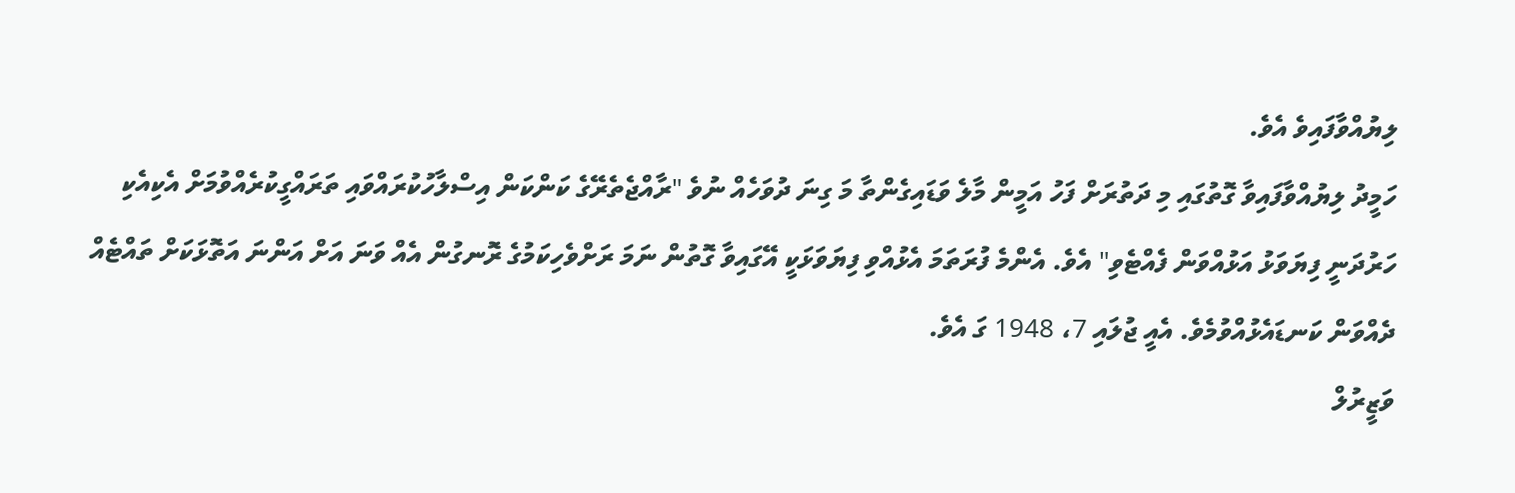ލިޔުއްވާފައިވެ އެވެ.
ހަމީދު ލިޔުއްވާފައިވާ ގޮތުގައި މި ދަތުރަށް ފަހު އަމީން މާލެ ވަޑައިގެންތާ މަ ގިނަ ދުވަހެއް ނުވެ "ރާއްޖެތެރޭގެ ކަންކަން އިސްލާހުކުރައްވައި ތަރައްގީކުރެއްވުމަށް އެކިއެކި ހަރުދަނީ ފިޔަވަޅު އަޅުއްވަން ފެއްޓެވި" އެވެ. އެންމެ ފުރަތަމަ އެޅުއްވި ފިޔަވަޅަކީ އޭގައިވާ ގޮތުން ނަމަ ރަށްވެހިކަމުގެ ރޮނގުން އެއް ވަނަ އަށް އަންނަ އަތޮޅަކަށް ތައްޓެއް ދެއްވަން ކަނޑައެޅުއްވުމެވެ. އެއީ ޖުލައި 7، 1948 ގަ އެވެ.
ވަޒީރުލް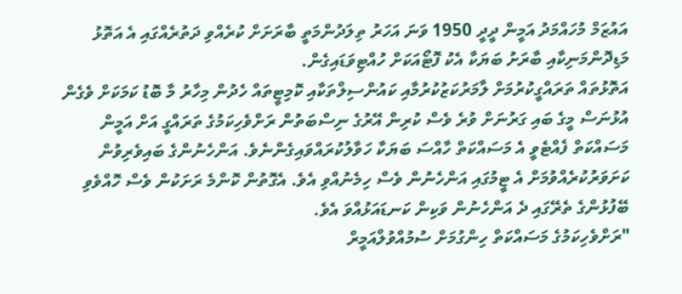އައުޒަމް މުހައްމަދު އަމީން ދީދީ 1950 ވަނަ އަހަރު ތިލަދުންމަތީ ބާރަށަށް ކުރެއްވި ދަތުރެއްގައި އެ އަތޮޅު މަޑިދޮންމަނިކާއި ބާރަށު ބަޔަކާ އެކު ފޮޓޯއަކަށް ހުއްޓިވަޑައިގެން.
އަތޮޅުތައް ތަރައްގީކުރުމަށް ލާމަރުކަޒުކުރުމާއި ކައުންސިލްތަކާއި ކޮމިޓީތައް ހެދުން މިހާރު މާ ބޮޑު ކަމަކަށް ވެގެން އުޅުނަސް މީގެ ބައި ގަރުނަށް ވުރެ ވެސް ކުރިން އޭރުގެ ނިސްބަތުން ރަށްވެހިކަމުގެ ތަރައްގީ އަށް އަމީން މަސައްކަތް ފެއްޓެވީ އެ މަސައްކަތް ހާއްސަ ބަޔަކާ ހަވާލުކުރައްވައިގެންނެވެ. އަންހެނުންގެ ބައިވެރިވުން ކަށަވަރުކުރެއްވުމަށް އެ ޓީމުގައި އަންހެނުން ވެސް ހިމެނުއްވި އެވެ. އެގޮތުން ކޮންމެ ރަށަކުން ވެސް ހޮއްވެވި ބޭފުޅުންގެ ތެރޭގައި ދެ އަންހެނުން ވަކިން ކަނޑައަޅުއްވަ އެވެ.
"ރަށްވެހިކަމުގެ މަސައްކަތް ހިންގުމަށް ސުމުއްވުލްއަމީރް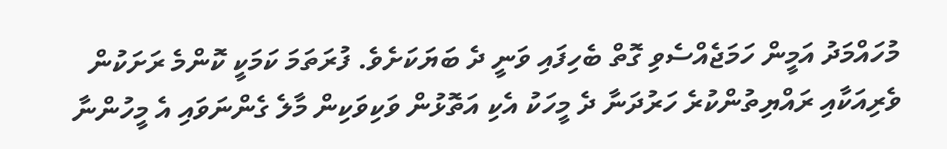މުހައްމަދު އަމީން ހަމަޖެއްސެވި ގޮތް ބެހިފައި ވަނީ ދެ ބަޔަކަށެވެ. ފުރަތަމަ ކަމަކީ ކޮންމެ ރަށަކުން ވެރިއަކާއި ރައްޔިތުންކުރެ ހަރުދަނާ ދެ މީހަކު އެކި އަތޮޅުން ވަކިވަކިން މާލެ ގެންނަވައި އެ މީހުންނާ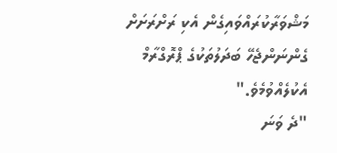މަޝްވަރާކުރައްވައިގެން އެކި ރަށްރަށަށް ގެންނަންޖެހޭ ބަދަލުތަކުގެ ޕްރޮގްރާމް އެކުލެއްވުމެވެ."
"ދެ ވަނަ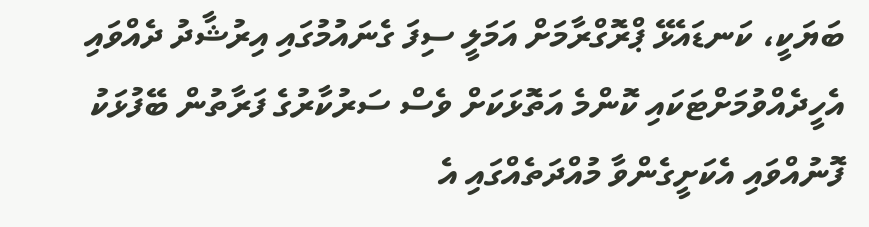ބަޔަކީ، ކަނޑައެޅޭ ޕްރޮގްރާމަށް އަމަލީ ސިފަ ގެނައުމުގައި އިރުޝާދު ދެއްވައި އެހީދެއްވުމަށްޓަކައި ކޮންމެ އަތޮޅަކަށް ވެސް ސަރުކާރުގެ ފަރާތުން ބޭފުޅަކު ފޮނުއްވައި އެކަށީގެންވާ މުއްދަތެއްގައި އެ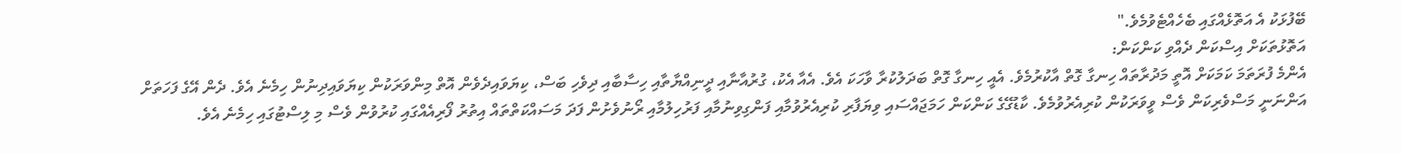ބޭފުޅަކު އެ އަތޮޅެއްގައި ބެހެއްޓެވުމެވެ."
އަތޮޅުތަކަށް އިސްކަން ދެއްވި ކަންކަން:
އެންމެ ފުރަތަމަ ކަމަކަށް އޮތީ މަދުރާތައް ހިނގާ ގޮތް އާކުރުމެވެ. އެއީ ހިނގާ ގޮތް ބަދަލުކުރާ ވާހަކަ އެވެ. އެއާ އެކު، ގުރުއާނާއި ދީނިއްޔާތާއި ހިސާބާއި ދިވެހި ބަސް، ކިޔަވައިދެވެން އޮތް މިންވަރަކުން ކިޔަވައިދިނުން ހިމެނެ އެވެ. ދެން އޭގެ ފަހަތަށް އަންނަނީ މަސްވެރިކަން ވެސް ވީވަރަކުން ކުރިއެރުވުމެވެ. ކާޑުގޭގެ ކަންކަން ހަމަޖައްސައި ވިޔަފާރި ކުރިއެރުވުމާއި ފަންގިވިނުމާއި ފަރުހިލުމާއި ރޯނުވެށުން ފަދަ މަސައްކަތްތައް އިތުރު ފޯރިއެއްގައި ކުރުވުން ވެސް މި ލިސްޓުގައި ހިމެނެ އެވެ.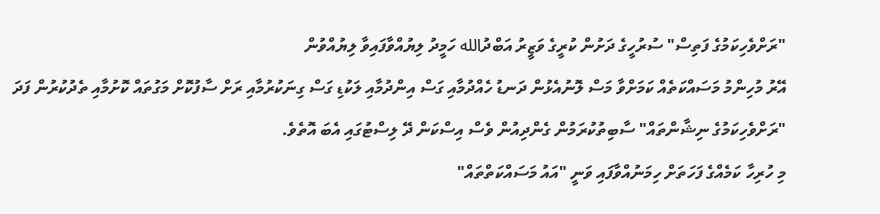"ރަށްވެހިކަމުގެ ފަތިސް" ސުރުހީގެ ދަށުން ކުރީގެ ވަޒީރު އަބްދުالله ހަމީދު ލިޔުއްވާފައިވާ ލިޔުއްވުން
އޭރު މުހިންމު މަސައްކަތެއް ކަމަށްވާ މަސް ލޮނުއެޅުން ދަނޑު ހެއްދުމާއި ގަސް އިންދުމާއި ލަކުޑި ގަސް ގިނަކުރުމާއި ރަށް ސާފުކޮށް މަގުތައް ކޮށުމާއި ތެދުކުރުން ފަދަ "ރަށްވެހިކަމުގެ ނިޝާންތައް" ސާބިތުކުރަމުން ގެންދިއުން ވެސް އިސްކަން ދޭ ލިސްޓުގައި އެބަ އޮތެވެ.
މި ހުރިހާ ކަމެއްގެ ފަހަތަށް ހިމަނުއްވާފައި ވަނީ "އައު މަސައްކަތްތައް"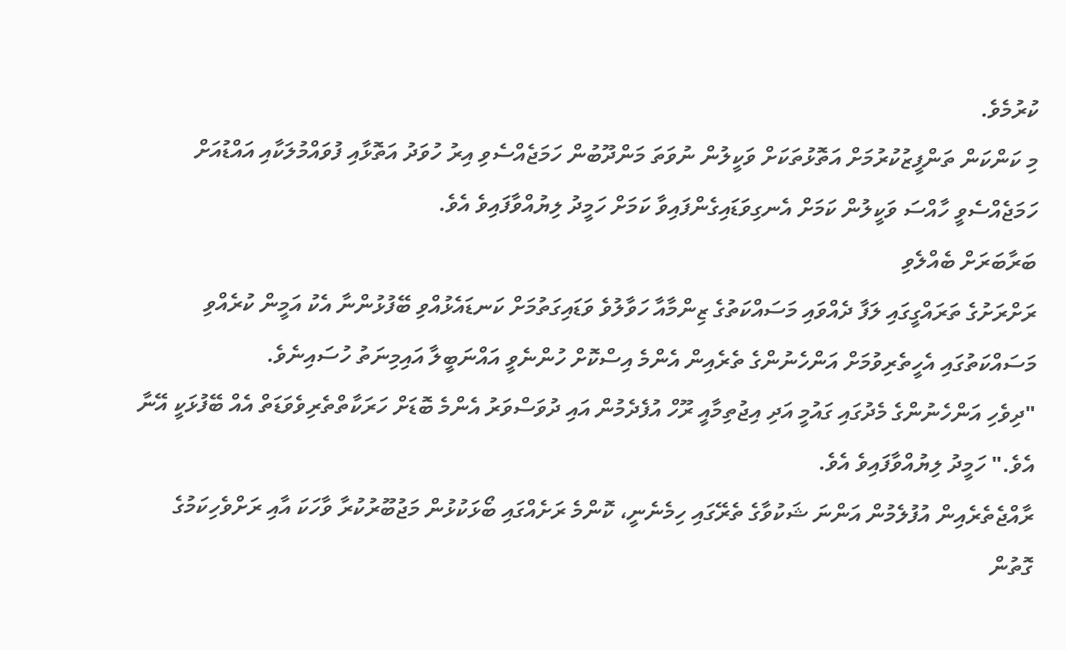ކުރުމެވެ.
މި ކަންކަން ތަންފީޒުކުރުމަށް އަތޮޅުތަކަށް ވަކީލުން ނުވަތަ މަންދޫބުން ހަމަޖެއްސެވި އިރު ހުވަދު އަތޮޅާއި ފުވައްމުލަކާއި އައްޑުއަށް ހަމަޖެއްސެވީ ހާއްސަ ވަކީލުން ކަމަށް އެނގިވަޑައިގެންފައިވާ ކަމަށް ހަމީދު ލިޔުއްވާފައިވެ އެވެ.
ބަރާބަރަށް ބެއްލެވި
ރަށްރަށުގެ ތަރައްގީގައި ލަފާ ދެއްވައި މަސައްކަތުގެ ޒިންމާއާ ހަވާލުވެ ވަޑައިގަތުމަށް ކަނޑައެޅުއްވި ބޭފުޅުންނާ އެކު އަމީން ކުރެއްވި މަސައްކަތުގައި އެހީތެރިވުމަށް އަންހެނުންގެ ތެރެއިން އެންމެ އިސްކޮށް ހުންނެވީ އައްނަބީލާ އައިމިނަތު ހުސައިނެވެ.
"ދިވެހި އަންހެނުންގެ މެދުގައި ގައުމީ އަދި އިޖުތިމާއީ ރޫހް އުފެދެމުން އައި ދުވަސްވަރު އެންމެ ބޮޑަށް ހަރަކާތްތެރިވެވަޑަތް އެއް ބޭފުޅަކީ އޭނާ އެވެ." ހަމީދު ލިޔުއްވާފައިވެ އެވެ.
ރާއްޖެތެރެއިން އުފުލެމުން އަންނަ ޝަކުވާގެ ތެރޭގައި ހިމެނެނީ، ކޮންމެ ރަށެއްގައި ބޯޅަކުޅުން މަޖުބޫރުކުރާ ވާހަކަ އާއި ރަށްވެހިކަމުގެ ގޮތުން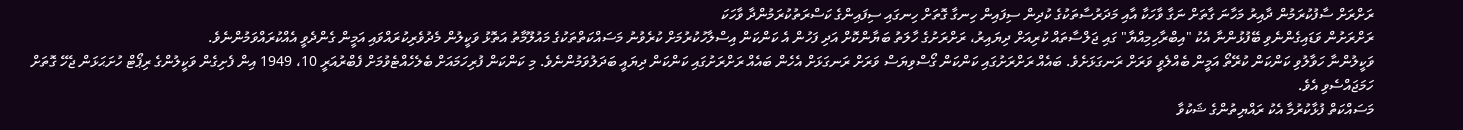ރަށްރަށް ސާފުކުރަމުން ދާއިރު މަހާނަ ގާތަށް ނަގާ ވާހަކާ އާއި މަދަރުސާތަކުގެ ކުދިން ސިފައިން ހިނގާ ގޮތަށް ހިނގައި ސިފައިންގެ ކަސްރަތުކުރަމުންދާ ވާހަކަ
ރަށްރަށުން ވަޑައިގެންނެވި ބޭފުޅުންނާ އެކު "އިބްރާހިމިއްޔާ" ގައި ޖަލްސާތައް ކުރިއަށް ދިޔައިރު، ރަށްރަށުގެ ހާލަތު ބަޔާންކޮށް އަދި ފަހުން އެ ކަންކަން އިސްލާހުކުރުމަށް ކުރެވުނު މަސައްކަތްތަކުގެ މައުލޫމާތު އަތޮޅު ވަކީލުން މެދުވެރިކުރައްވައި އަމީން ގެންދެވީ އެއްކުރައްވަމުންނެވެ.
ވަކީލުންނާ ހަވާލުވި ކަންކަން ކުރޭތޯ އަމީން ބެއްލެވީ ވަރަށް ރަނގަޅަށެވެ. ބައެއް ރަށްރަށުގައި ކަންކަން ގޯސްވިޔަސް ވަރަށް ރަނގަޅަށް އެހެން ބައެއް ރަށްރަށުގައި ކަންކަން ދިޔައީ ބަދަލުވަމުންނެވެ. މި ކަންކަން ފުރިހަމައަށް ބެލެހެއްޓެވުމަށް ފެބްރުއަރީ 10، 1949 އިން ފެށިގެން ވަކީލުންގެ ރިޕޯޓް ހުށަޙަޅަން ޖެހޭ ގޮތަށް ހަމަޖައްސެވި އެވެ.
މަސައްކަތް ފުޅާކުރުމާ އެކު ރައްޔިތުންގެ ޝަކުވާ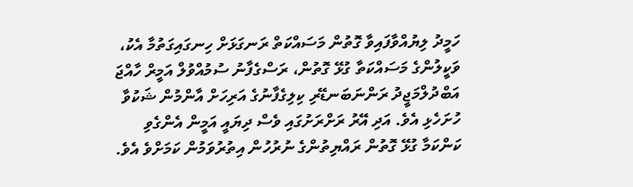ހަމީދު ލިޔުއްވާފައިވާ ގޮތުން މަސައްކަތް ރަނގަޅަށް ހިނގައިގަތުމާ އެކު، ވަކީލުންގެ މަސައްކަތާ ގުޅޭ ގޮތުން، ރަސްގެފާނު ސުމުއްވުލް އަމީރް ހާއްޖަ އަބްދުލްމަޖީދު ރަންނަބަނޑޭރި ކިލިގެފާނުގެ އަރިހަށް އާންމުން ޝަކުވާ ހުށަހެޅި އެވެ. އަދި އޭރު ރަށްރަށުގައި ވެސް ދިޔައީ އަމީން އެންގެވި ކަންކަމާ ގުޅޭ ގޮތުން ރައްޔިތުންގެ ނުރުހުން އިތުރުވަމުން ކަމަށްވެ އެވެ.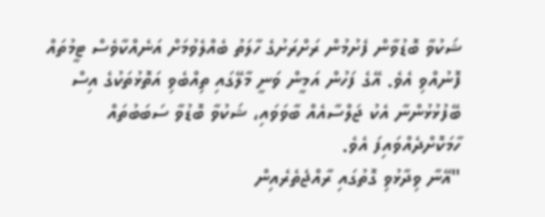ޝަކުވާ ބޮޑުވާން ފެށުމުން ރަށްރަށުގެ ހާލަތު ބެއްލެވުމަށް އަނެއްކާވެސް ޓީމުތައް ފޮނުއްވި އެވެ. އޭގެ ފަހުން އަމީން ވަނީ މާލޭގައި ތިއްބެވި އަތޮޅުތަކުގެ އިސް ބޭފުޅުޅުންނާ އެކު ޖަލްސާއެއް ބާވަވައި، ޝަކުވާ ބޮޑުވާ ސަބަބުތައް ހާމަކޮށްދެއްވައިފަ އެވެ.
"އޭނާ ވިދާޅުވި ގޮތުގައި ރާއްޖެތެރެއިން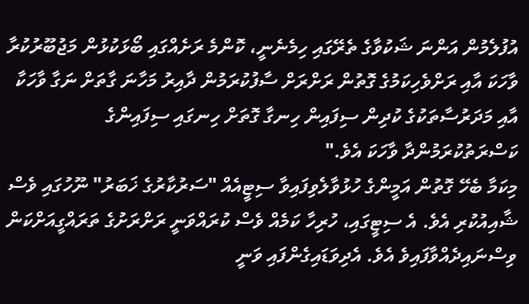އުފުލެމުން އަންނަ ޝަކުވާގެ ތެރޭގައި ހިމެނެނީ، ކޮންމެ ރަށެއްގައި ބޯޅަކުޅުން މަޖުބޫރުކުރާ ވާހަކަ އާއި ރަށްވެހިކަމުގެ ގޮތުން ރަށްރަށް ސާފުކުރަމުން ދާއިރު މަހާނަ ގާތަށް ނަގާ ވާހަކާ އާއި މަދަރުސާތަކުގެ ކުދިން ސިފައިން ހިނގާ ގޮތަށް ހިނގައި ސިފައިންގެ ކަސްރަތުކުރަމުންދާ ވާހަކަ އެވެ."
މިކަމާ ބެހޭ ގޮތުން އަމީންގެ ހުޅުވާލެވިފައިވާ ސިޓީއެއް "ސަރުކާރުގެ ޚަބަރު" ނޫހުގައި ވެސް ޝާއިއުކުރި އެވެ. އެ ސިޓީގައި، ހުރިހާ ކަމެއް ވެސް ކުރައްވަނީ ރަށްރަށުގެ ތަރައްގީއަށްކަން ވިސްނައިދެއްވާފައިވެ އެވެ. އެދިވަޑައިގެންފައި ވަނީ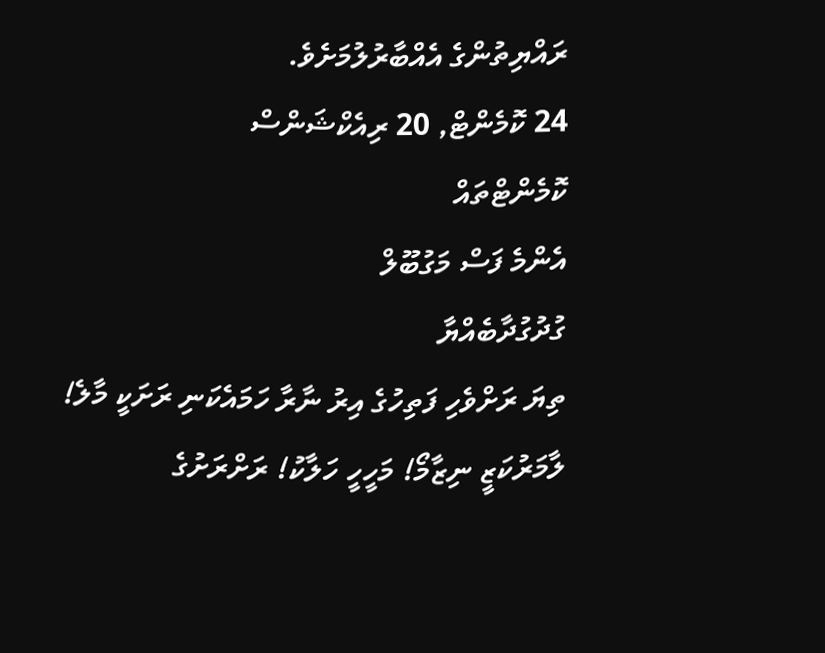ރައްޔިތުންގެ އެއްބާރުލުމަށެވެ.
24 ކޮމެންޓް, 20 ރިއެކްޝަންސް
ކޮމެންޓްތައް
އެންމެ ފަސް މަގުބޫލް
ގުދުގުދާބެއްޔާ
ތިޔަ ރަށްވެހި ފަތިހުގެ އިރު ނާރާ ހަމައެކަނި ރަށަކީ މާލެ! ލާމަރުކަޒީ ނިޒާމޯ! މަހީހީ ހަލާކު! ރަށްރަށުގެ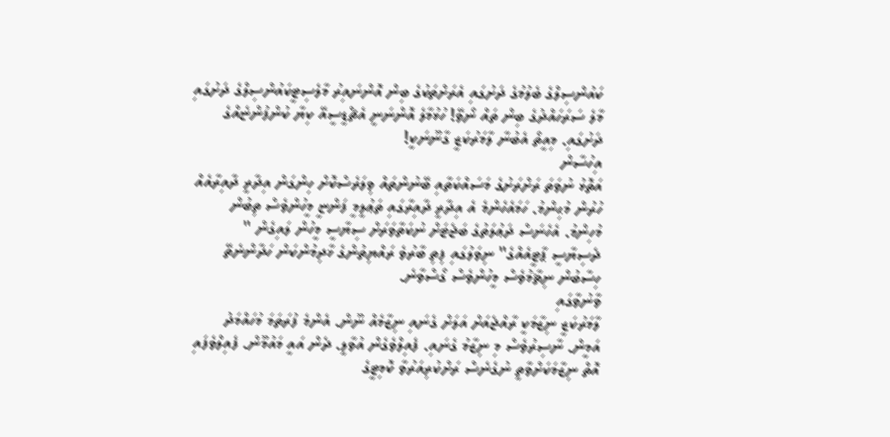ކައުންސިލްގެ ބެލުމުގެ ދަށުގައި އެރަށްތަކުގެ ބިން އޮންނައިރު މާލެސިޓީކައުންސިލްގެ ދަށުގައި މާލެ ސަރަހައްދުގެ ބިން ތައް ނޯވޭ! ހުޅުމާލެ އޮންނަނީ އެޗްޑީސީއޭ ކިޔާ ކުންފުންޏެއްގެ ދަށުގައި. މިއީތޯ އެބުނާ ލާމަރުކަޒީ ގާނޫނަކީ!
އިހުސާން
އަތޮޅު ނުވަތަ ރަށްރަށުގެ މަސައްކަތާއި ބޭނުންތައް ވިލަރެސްކޮށް ހިންގަން އިދާރީ ދާއިރާއެއް ހުރުން މުޙިންމު. ހަމައެހެންމެ އެ އިދާރީ ދާއިރާގައި ތަޢުލީމީ ފަންޏީ މީހުންވެސް ތިބުން މުހިންމު. އެހެނަސް ދަޢުލަތުގެ ބަޖެޓަށް ނުކަތާވަރަށް ސިޔާސީ މީހުން ލައިގެން " ދެސިޔާސީ ޕާޓީއެއްގެ" ނިވަލުގައި ފިތި ބާރުވެ ރައްޔިތުންގެ ޚާދިމުންކަން ހަދާންނެތޭ ހިސާބުން ނިޘާމުވެސް މީހުންވެސް ގޯސްވާނެ.
ވާނުވާގައި
ލާމަރުކަޒީ ނިޒާމަކީ ރާއްޖެއަށް އަލަށް ގެނައި ނިޒާމެއް ނޫން. އެންމެ ފުރަތަމަ މުހައްމަދު އަމީން. ނާސިރުވެސް މި ނިޒާމު ގެނައި. ފެއިލްވެގެން އުވާލީ. ދެން އައީ މައުމޫން. ފެއިލްވެފައި އޮތް ނިޒާމަކަށްވާތީ ނުގެނެސް ރަށްކުރިއަރުވާ ކޮމިޓީގެ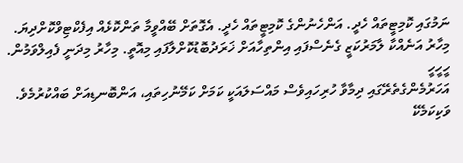ނަމުގައި ކޮމިޓީތައް ހެދީ. އަންހެނުންގެ ކޮމިޓީތައް ހެދީ. އެގޮތަށް ބޭއްވީމާ ތަންކޮޅެއް އިފެކްޓިވްކޮށްދިޔަ. މިހާރު އަނެއްކާ ލާމަރުކަޒީ ގެނެސްފައި އިންތިހާއަށް ޚަރަދުބޮޑުކޮށްލާފައި މިއޮތީ. މިހާރު މިދަނީ ފެއިލްވަމުން.
ހީހީހީ
އަހަރުމެންގެތެރޭގައި ދިމާވާ ހުރިހައިވެސް މައްސަލައަކީ ކަމަށް ކަމޭނުހިތައި، އަންބޮނޑިއަށް ބައްކުރުމެވެ. ވަކިކަމެކޭ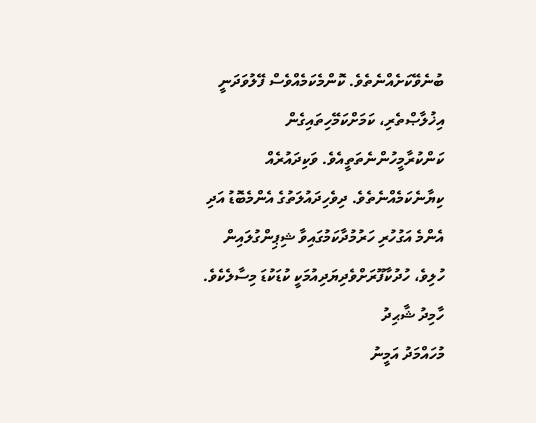ބުނެވޭކަށެއްނެތެވެ. ކޮންމެކަމެއްވެސް ފޭލުވަދަނީ އިޚުލާޞްތެރި، ކަމަށްކަމޭހިތައިގެން ކަންކުރާމީހުންނެތަތީއެވެ. ވަކިދައުރެއް ކިޔާނެކަމެއްނެތެވެ. ދިވެހިދައުލަތުގެ އެންމެބޮޑު އަދި އެންމެ އަގުހުރި ހަރުމުދާކަމުގައިވާ ޝިޕިންގުލައިން ހުލިވެ، ހުދުކާފޫރަށްވެދިޔަދިއުމަކީ ކުޑަކުޑަ މިސާލެކެވެ.
ހާމިދު ޝާޙިދު
މުހައްމަދު އަމީނު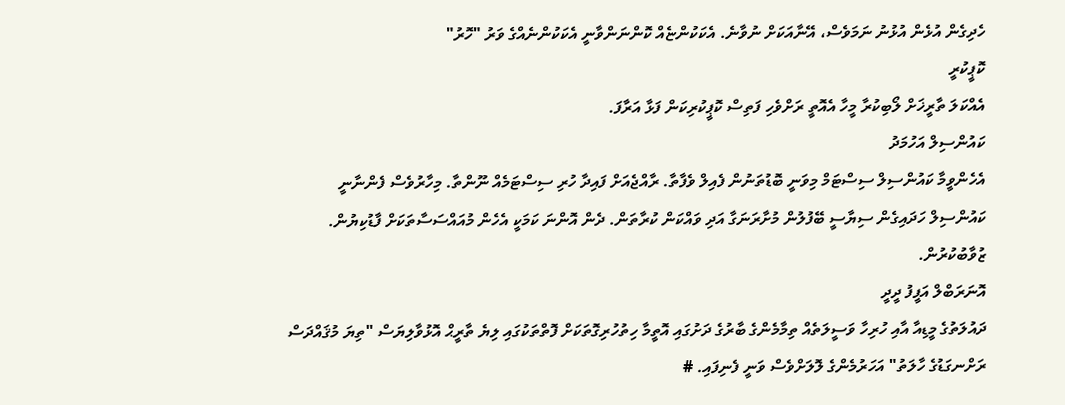ހެދިގެން އުޅެން އުޅުނު ނަމަވެސް، އޭނާއަކަށް ނުވާނެ. އެކަކުންޏެއް ކޮންނަންވާނީ އެކަކުންނެއްގެ ވަރު "ހޮރު"
ކޮޕީކުރީ
އެއްކަލަ ތާރީޚަށް ލޯބިކުރާ މީހާ އެއޮތީ ރަށްވެހި ފަތިސް ކޮޕީކުރިކަން ފަޅާ އަރާފަ.
ކައުންސިލް އަހުމަދު
އެހެންވީމާ ކައުންސިލް ސިސްޓަމް މިވަނީ ބޮޑުތަނުން ފެއިލް ވެފާތާ. ރާއްޖެއަށް ފައިދާ ހުރި ސިސްޓަމެއް ނޫންތާ. މިހާރުވެސް ފެންނާނީ ކައުންސިލް ހަދައިގެން ސިޔާސީ ބޭފުލުން މުށާރަނަގާ އަދި ވައްކަން ކުރާތަން. ދެން އޮންނަ ކަމަކީ އެހެން މުއައްސަސާތަކަށް ފާޑުކިޔުން. ޒުވާބުކުރުން.
އޮނަރަބްލް އަފީފު ދީދީ
ދައުލަތުގެ މީޑިއާ އާއި ހުރިހާ ވަސީލަތެއް ތިމާމެންގެ ބާރުގެ ދަށުގައި އޮތީމާ ހިތުހުރިގޮތަކަށް ފޮތްތަކުގައި ލިޔެ ތާރީޙް އޮޅުވާލިޔަސް "ތިޔަ މުޤައްދަސް ރަށްނގަޑުގެ ހާލަތު" އަހަރުމެންގެ ލޮލަށްވެސް ވަނީ ފެނިފައި. #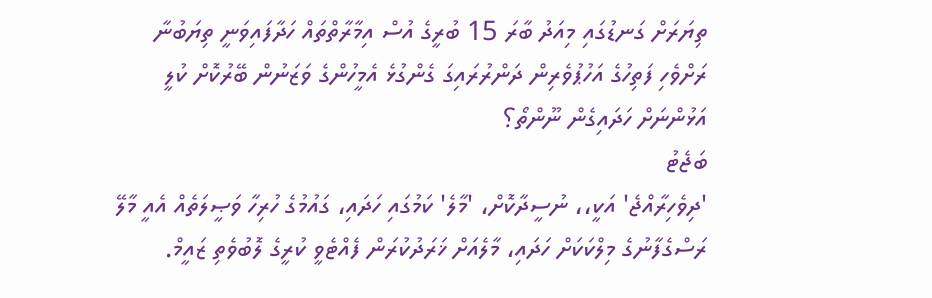ތިޔަރަށް ގަނޑުގައި މިއަދު ބާރަ 15 ބުރީގެ އުސް އިމާރާތްތައް ހަދާފައިވަނީ ތިޔަބުނާ ރަށްވެހި ފަތިހުގެ އަހުޕުވެރިން ދަންރުރައިގަ ގެންގުޅެ އެމީހުންގެ ވަޒަނުން ބޭރުކޮށް ކުލީ އަޅުންނަށް ހަދައިގެން ނޫންތޯ؟
ބަޖެޓު
'ދިވެހިރާއްޖެ' އަކީ،، ނުސީދާކޮށް، 'މާލެ' ކަމުގައި ހަދައި، ގައުމުގެ ހުރިހާ ވަޞީލަތެއް އެއީ މާލޭ ރަސްގެފާނުގެ މިލްކަކަށް ހަދައި، މާލެއަށް ޚަރަދުކުރަން ފެއްޓެވީ ކުރީގެ ލޮބުވެތި ޒައީމް.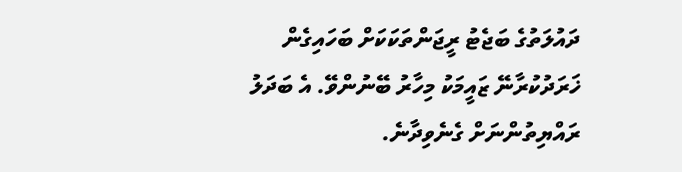ދައުލަތުގެ ބަޖެޓު ރީޖަންތަކަކަށް ބަހައިގެން ޚަރަދުކުރާނޭ ޒައީމަކު މިހާރު ބޭނުންވޭ. އެ ބަދަލު ރައްޔިތުންނަށް ގެނެވިދާނެ.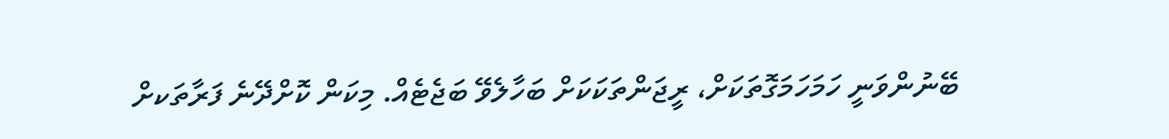ބޭނުންވަނީ ހަމަހަމަގޮތަކަށް، ރީޖަންތަކަކަށް ބަހާލެވޭ ބަޖެޓެއް. މިކަން ކޮށްދޭނެ ފަރާތަކށް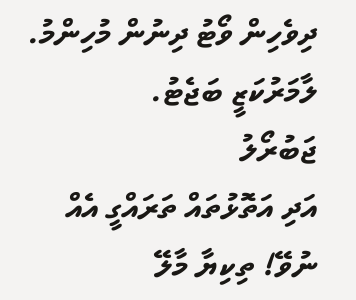ދިވެހިން ވޯޓު ދިނުން މުހިންމު. ލާމަރުކަޒީ ބަޖެޓު.
ޖަބުރޯލު
އަދި އަތޮޅުތައް ތަރައްގީ އެއް ނުވޭ! ތިކިޔާ މާލޭ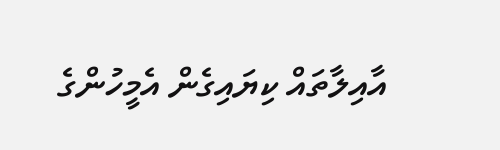އާއިލާތައް ކިޔައިގެން އެމީހުންގެ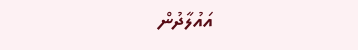އައުލާދުން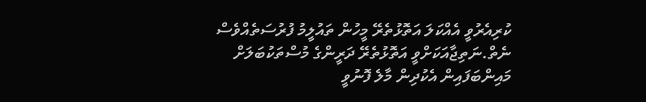ކުރިއެރުވީ އެއްކަލަ އަތޮޅުތެރޭ މީހުން ތައުލީމު ފުރުސަތެއްވެސް ނެތް.ނަތިޖާއަކަށްވީ އަތޮޅުތެރޭ ދަރީންގެ މުސްތަކުބަލަށް މައިންބަފައިން އެކުދިން މާލެ ފޮނުވީ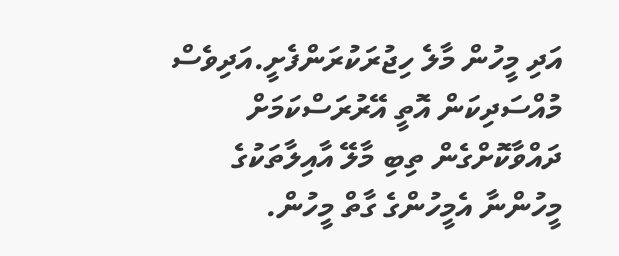އަދި މީހުން މާލެ ހިޖުރަކުރަންފެށީ.އަދިވެސް މުއްސަދިކަން އޮތީ އޭރުރަސްކަމަށް ދައްވާކޮށްގެން ތިބި މާލޭ އާއިލާތަކުގެ މީހުންނާ އެމީހުންގެ ގާތް މީހުން.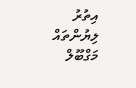އިތުރު ލިޔުންތައް
މަގްބޫލް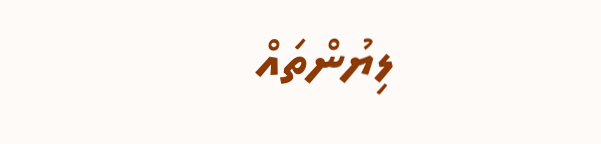ލިޔުންތައް